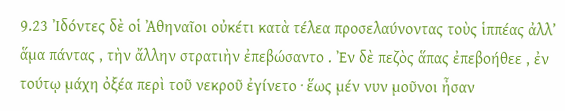9.23 Ἰδόντες δὲ οἱ Ἀθηναῖοι οὐκέτι κατὰ τέλεα προσελαύνοντας τοὺς ἱππέας ἀλλ’ ἅμα πάντας , τὴν ἄλλην στρατιὴν ἐπεβώσαντο . Ἐν δὲ πεζὸς ἅπας ἐπεβοήθεε , ἐν τούτῳ μάχη ὀξέα περὶ τοῦ νεκροῦ ἐγίνετο · ἕως μέν νυν μοῦνοι ἦσαν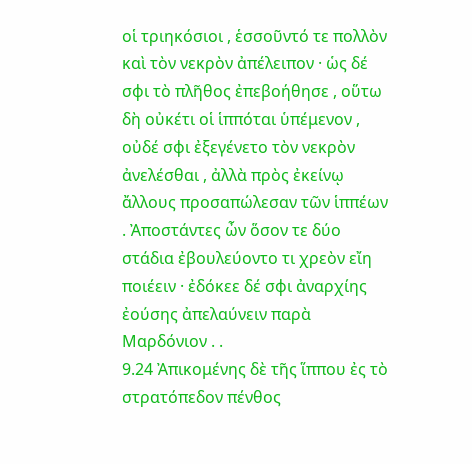οἱ τριηκόσιοι , ἑσσοῦντό τε πολλὸν καὶ τὸν νεκρὸν ἀπέλειπον · ὡς δέ σφι τὸ πλῆθος ἐπεβοήθησε , οὕτω δὴ οὐκέτι οἱ ἱππόται ὑπέμενον , οὐδέ σφι ἐξεγένετο τὸν νεκρὸν ἀνελέσθαι , ἀλλὰ πρὸς ἐκείνῳ ἄλλους προσαπώλεσαν τῶν ἱππέων . Ἀποστάντες ὦν ὅσον τε δύο στάδια ἐβουλεύοντο τι χρεὸν εἴη ποιέειν · ἐδόκεε δέ σφι ἀναρχίης ἐούσης ἀπελαύνειν παρὰ Μαρδόνιον . .
9.24 Ἀπικομένης δὲ τῆς ἵππου ἐς τὸ στρατόπεδον πένθος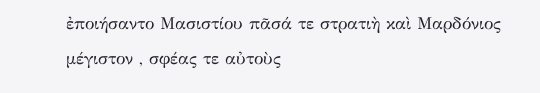ἐποιήσαντο Μασιστίου πᾶσά τε στρατιὴ καὶ Μαρδόνιος μέγιστον , σφέας τε αὐτοὺς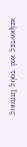κείροντες καὶ τοὺς ἵππους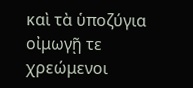καὶ τὰ ὑποζύγια οἰμωγῇ τε χρεώμενοι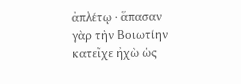ἀπλέτῳ · ἅπασαν γὰρ τὴν Βοιωτίην κατεῖχε ἠχὼ ὡς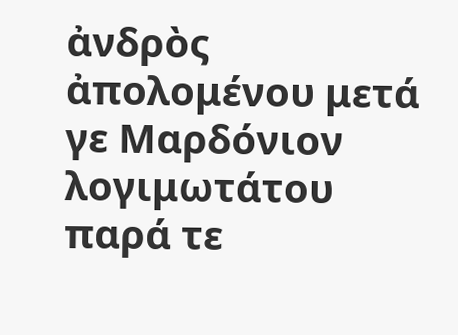ἀνδρὸς ἀπολομένου μετά γε Μαρδόνιον λογιμωτάτου παρά τε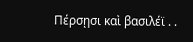Πέρσῃσι καὶ βασιλέϊ . .